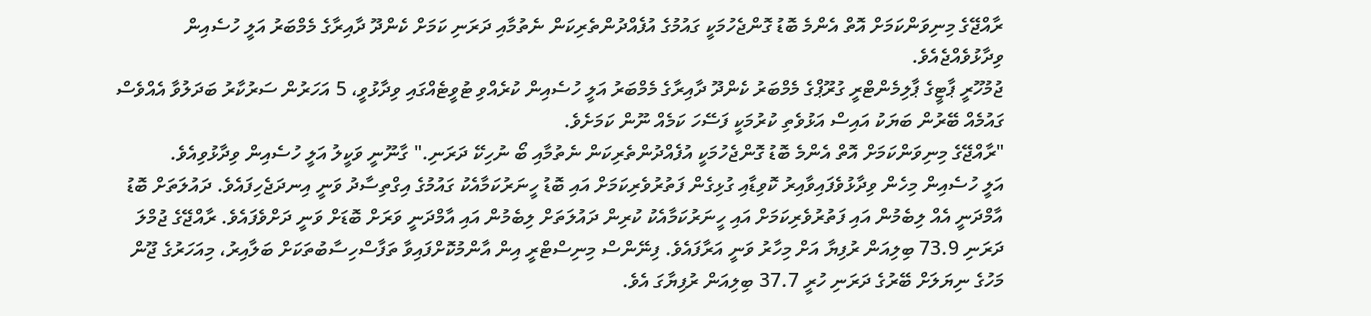ރާއްޖޭގެ މިނިވަންކަމަށް އޮތް އެންމެ ބޮޑު ގޮންޖެހުމަކީ ގައުމުގެ އުފެއްދުންތެރިކަން ނެތުމާއި ދަރަނި ކަމަށް ކެންދޫ ދާއިރާގެ މެމްބަރު އަލީ ހުސެއިން ވިދާޅުވެއްޖެއެވެ.
ޖުމުހޫރީ ޕާޓީގެ ޕާލިމެންޓްރީ ގުރޫޕްގެ މެމްބަރު ކެންދޫ ދާއިރާގެ މެމްބަރު އަލީ ހުސެއިން ކުރެއްވި ޓުވީޓެއްގައި ވިދާޅުވީ، 5 އަހަރުން ސަރުކާރު ބަދަލުވާ އެއްވެސް ގައުމެއް ބޭރުން ބަޔަކު އައިސް އަޅުވެތި ކުރުމަކީ ފަސޭހަ ކަމެއް ނޫން ކަމަށެވެ.
"ރާއްޖޭގެ މިނިވަންކަމަށް އޮތް އެންމެ ބޮޑު ގޮންޖެހުމަކީ އުފެއްދުންތެރިކަން ނެތުމާއި ބޯ ނުހިކޭ ދަރަނި." ގާނޫނީ ވަކީލު އަލީ ހުސެއިން ވިދާޅުވިއެވެ.
އަލީ ހުސެއިން މިހެން ވިދާޅުވެފައިވާއިރު ކޮވިޑާއި ގުޅިގެން ފަތުރުވެރިކަމަށް އައި ބޮޑު ހީނަރުކަމާއެކު ގައުމުގެ އިގްތިސާދު ވަނީ އިނދަޖެހިފައެވެ. ދައުލަތަށް ބޮޑު އާމްދަނީ އެއް ލިބެމުން އައި ފަތުރުވެރިކަމަށް އައި ހީނަރުކަމާއެކު ކުރިން ދައުލަތަށް ލިބެމުން އައި އާމްދަނީ ވަރަށް ބޮޑަށް ވަނީ ދަށްވެފައެވެ. ރާއްޖޭގެ ޖުމްލަ ދަރަނި 73.9 ބިލިއަން ރުފިޔާ އަށް މިހާރު ވަނީ އަރާފައެވެ. ފިނޭންސް މިނިސްޓްރީ އިން އާންމުކޮށްފައިވާ ތަފާސްހިސާބުތަކަށް ބަލާއިރު، މިއަހަރުގެ ޖޫން މަހުގެ ނިޔަލަށް ބޭރުގެ ދަރަނި ހުރީ 37.7 ބިލިއަން ރުފިޔާގަ އެވެ.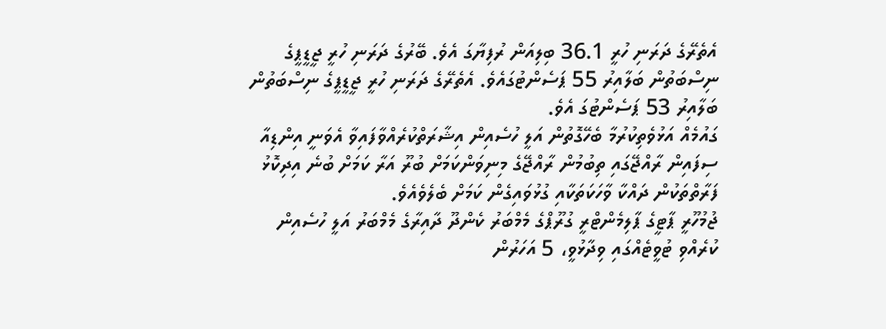އެތެރޭގެ ދަރަނި ހުރީ 36.1 ބިލިއަން ރުފިޔާގަ އެވެ. ބޭރުގެ ދަރަނި ހުރީ ޖީޑީޕީގެ ނިސްބަތުން ބަލާއިރު 55 ޕަސެންޓުގައެވެ. އެތެރޭގެ ދަރަނި ހުރީ ޖީޑީޕީގެ ނިސްބަތުން ބަލާއިރު 53 ޕަސެންޓުގަ އެވެ.
ގައުމެއް އަޅުވެތިކުރުމާ ބެހޭގޮތުން އަލީ ހުސެއިން އިޝާރަތްކުރެއްވާފައިވާ އެވަނީ އިންޑިއާ ސިފައިން ރާއްޖޭގައި ތިބުމުން ރާއްޖޭގެ މިނިވަންކަމަށް ބުރޫ އަރާ ކަމަށް ބުނެ އިދިކޮޅު ފަރާތްތަކުން ދައްކާ ވާހަކަތަކާއި ގުޅުވައިގެން ކަމަށް ބެލެވެއެވެ.
ޖުމުހޫރީ ޕާޓީގެ ޕާލިމެންޓްރީ ގުރޫޕްގެ މެމްބަރު ކެންދޫ ދާއިރާގެ މެމްބަރު އަލީ ހުސެއިން ކުރެއްވި ޓުވީޓެއްގައި ވިދާޅުވީ، 5 އަހަރުން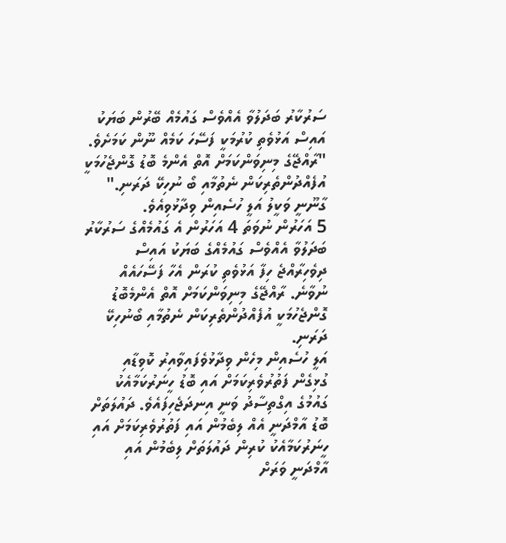ސަރުކާރު ބަދަލުވާ އެއްވެސް ގައުމެއް ބޭރުން ބަޔަކު އައިސް އަޅުވެތި ކުރުމަކީ ފަސޭހަ ކަމެއް ނޫން ކަމަށެވެ.
"ރާއްޖޭގެ މިނިވަންކަމަށް އޮތް އެންމެ ބޮޑު ގޮންޖެހުމަކީ އުފެއްދުންތެރިކަން ނެތުމާއި ބޯ ނުހިކޭ ދަރަނި." ގާނޫނީ ވަކީލު އަލީ ހުސެއިން ވިދާޅުވިއެވެ.
5 އަހަރުން ނުވަތަ 4 އަހަރުން އެ ގައުމެއްގެ ސަރުކާރު ބަދަލުވާ އެއްވެސް ގައުމެއްގެ ބަޔަކު އައިސް ދިވެހިރާއްޖެ ހިފާ އަޅުވެތި ކުރަން އެހާ ފަސޭހައެއް ނުވާނެ. ރާއްޖޭގެ މިނިވަންކަމަށް އޮތް އެންމެބޮޑު ގޮންޖެހުމަކީ އުފެއްދުންތެރިކަން ނެތުމާއި ބޯނުހިކޭ ދަރަނި.
އަލީ ހުސެއިން މިހެން ވިދާޅުވެފައިވާއިރު ކޮވިޑާއި ގުޅިގެން ފަތުރުވެރިކަމަށް އައި ބޮޑު ހީނަރުކަމާއެކު ގައުމުގެ އިގްތިސާދު ވަނީ އިނދަޖެހިފައެވެ. ދައުލަތަށް ބޮޑު އާމްދަނީ އެއް ލިބެމުން އައި ފަތުރުވެރިކަމަށް އައި ހީނަރުކަމާއެކު ކުރިން ދައުލަތަށް ލިބެމުން އައި އާމްދަނީ ވަރަށް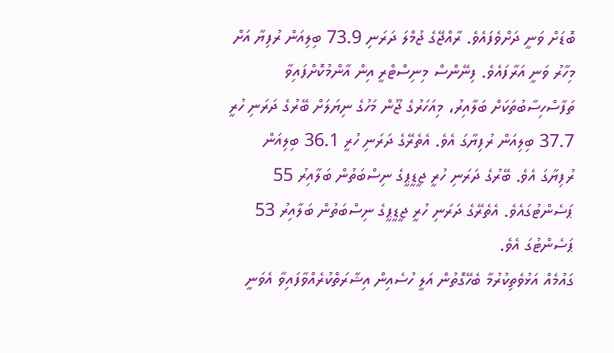ބޮޑަށް ވަނީ ދަށްވެފައެވެ. ރާއްޖޭގެ ޖުމްލަ ދަރަނި 73.9 ބިލިއަން ރުފިޔާ އަށް މިހާރު ވަނީ އަރާފައެވެ. ފިނޭންސް މިނިސްޓްރީ އިން އާންމުކޮށްފައިވާ ތަފާސްހިސާބުތަކަށް ބަލާއިރު، މިއަހަރުގެ ޖޫން މަހުގެ ނިޔަލަށް ބޭރުގެ ދަރަނި ހުރީ 37.7 ބިލިއަން ރުފިޔާގަ އެވެ. އެތެރޭގެ ދަރަނި ހުރީ 36.1 ބިލިއަން ރުފިޔާގަ އެވެ. ބޭރުގެ ދަރަނި ހުރީ ޖީޑީޕީގެ ނިސްބަތުން ބަލާއިރު 55 ޕަސެންޓުގައެވެ. އެތެރޭގެ ދަރަނި ހުރީ ޖީޑީޕީގެ ނިސްބަތުން ބަލާއިރު 53 ޕަސެންޓުގަ އެވެ.
ގައުމެއް އަޅުވެތިކުރުމާ ބެހޭގޮތުން އަލީ ހުސެއިން އިޝާރަތްކުރެއްވާފައިވާ އެވަނީ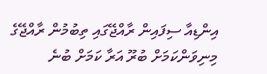އިންޑިއާ ސިފައިން ރާއްޖޭގައި ތިބުމުން ރާއްޖޭގެ މިނިވަންކަމަށް ބުރޫ އަރާ ކަމަށް ބުނެ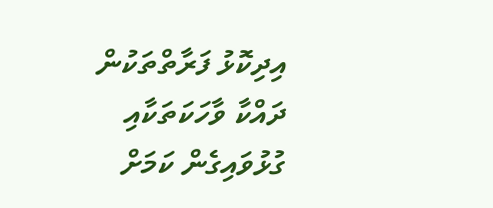އިދިކޮޅު ފަރާތްތަކުން ދައްކާ ވާހަކަތަކާއި ގުޅުވައިގެން ކަމަށް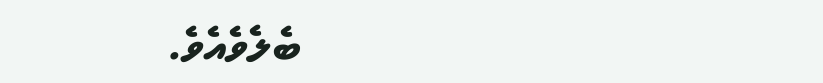ބެލެވެއެވެ.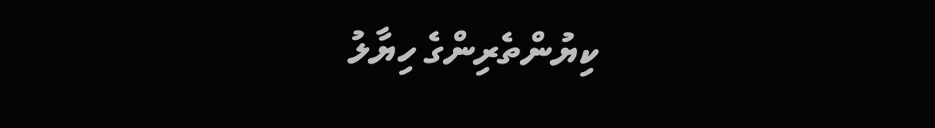ކިޔުންތެރިންގެ ހިޔާލު